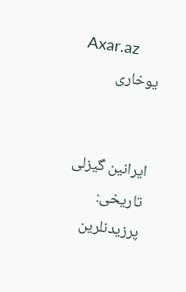Axar.az
یوخاری


ایرانین گیزلی تاریخی: پرزیدنلرین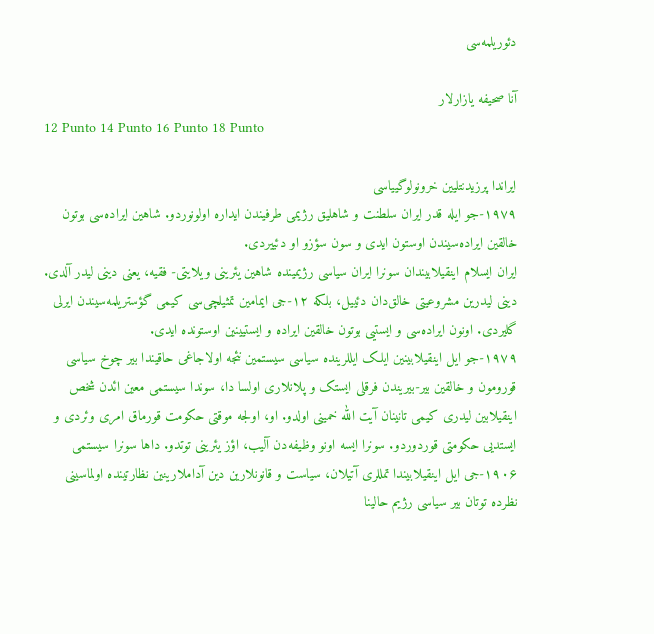دئوریلمه‌سی

آنا صحیفه یازارلار
12 Punto 14 Punto 16 Punto 18 Punto

ایراندا پرزیدنتلیین خرونولوگییاسی
۱۹۷۹-جو ایله قدر ایران سلطنت و شاهلیق رژیمی طرفیندن ایداره اولونوردو. شاهین ایراده‌سی بوتون خالقین ایراده‌سیندن اوستون ایدی و سون سؤزو او دئییردی.
ایران ایسلام اینقیلابیندان سونرا ایران سیاسی رژیمینده شاهین یئرینی ویلایتی- فقیه، یعنی دینی لیدر آلدی. دینی لیدرین مشروعیتی خالق‌دان دئییل، بلکه ۱۲-جی ایمامین تمثیلچی‌سی کیمی گؤستریلمه‌سیندن ایر‌لی گلیردی. اونون ایراده‌سی و ایستیی بوتون خالقین ایراده و ایستیینین اوستونده ایدی.
۱۹۷۹-جو ایل اینقیلابینین ایلک ایللرینده سیاسی سیستمین نئجه اولاجاغی حاقیندا بیر چوخ سیاسی قورومون و خالقین بیر-بیریندن فرقلی ایستک و پلانلاری اولسا دا، سوندا سیستمی معین ائد‌ن شخص اینقیلابین لیدری کیمی تانینان آیت الله خمینی اولدو. او، اولجه موقتی حکومت قورماق امری وئردی و ایستدیی حکومتی قوردوردو. سونرا ایسه اونو وظیفه‌دن آلیب، اؤز یئرینی توتدو. داها سونرا سیستمی ۱۹۰۶-جی ایل اینقیلابیندا تمللری آتیلان، سیاست و قانونلارین دین آداملارینین نظارتینده اولماسینی نظرده توتان بیر سیاسی رژیم حالینا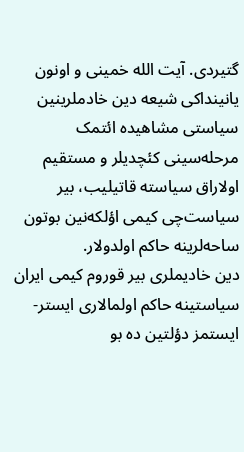گتیردی. آیت الله خمینی و اونون یانینداکی شیعه دین خادملرینین سیاستی مشاهیده ائتمک مرحله‌سینی کئچدیلر و مستقیم اولاراق سیاسته قاتیلیب، بیر سیاست‌چی کیمی اؤلکه‌نین بوتون ساحه‌لرینه حاکم اولدولار.
دین خادیملری بیر قوروم کیمی ایران سیاستینه حاکم اولمالاری ایستر-ایستمز دؤلتین ده بو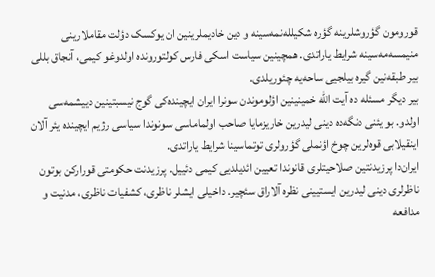قورومون گؤروشلرینه گؤره شکیلله‌نمه‌سینه و دین خادیملرینین ان یوکسک دؤلت مقاملارینی منیمسه‌مه‌سینه شرایط یاراتدی. همچینین سیاست اسکی فارس کولتورونده اولدوغو کیمی، آنجاق بللی بیر طبقه‌نین گیره بیلجیی ساحه‌یه چئوریلدی.
بیر دیگر مسئله ده آیت الله خمینینین اؤلوموندن سونرا ایران ایچینده‌کی گوج نیسبتینین دییشمه‌سی اولدو. بو یئنی دنگه‌ده دینی لیدرین خاریزمایا صاحب اولماماسی سونوندا سیاسی رژیم ایچینده یئر آلان اینقیلابی قوه‌لرین چوخ اؤنملی گؤرولری توتماسینا شرایط یاراتدی.
ایران‌دا پرزیدنتین صلاحیتلری قانوندا تعیین ائدیلدیی کیمی دئییل. پرزیدنت حکومتی قورارکن بوتون ناظرلری دینی لیدرین ایستیینی نظره آلاراق سئچیر. داخیلی ایشلر ناظری، کشفیات ناظری، مدنیت و مدافعه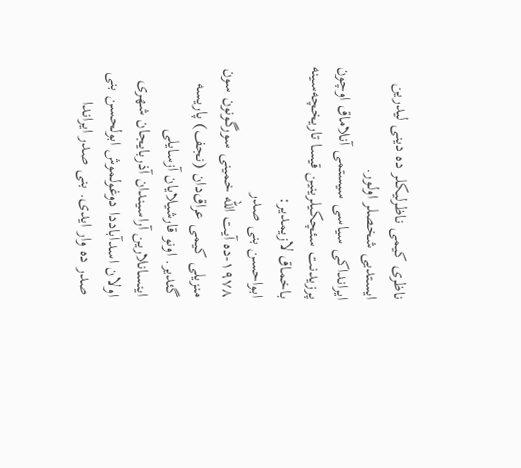ناظری کیمی ناظرلیکلر ده دینی لیدرین ایستدیی شخصلر اولور.
ایرانداکی سیاسی سیستمی آنلاماق اوچون پرزیدنت سئچکیلرینین قیسا تاریخچه‌سینه باخماق لازیمدیر:
ابواحسن بنی صدر
۱۹۷۸-ده آیت الله خمینی سورگونون سون منزیلی کیمی عراق‌دان (نجف) پاریسه گئدیر. اونو قارشیلایان آزسایلی اینسانلارین آراسیندان آذربایجان شهری اولان اسدآباددا دوغولموش ابولحسن بنی صدر ده وار ایدی. بنی صدر ایراندا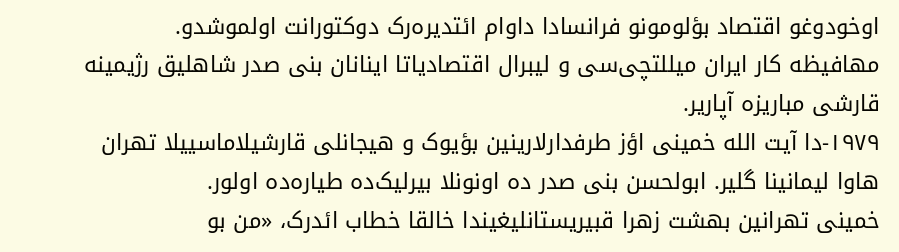اوخودوغو اقتصاد بؤلومونو فرانسادا داوام ائتدیره‌رک دوکتورانت اولموشدو. مهافیظه کار ایران میللتچی‌سی و لیبرال اقتصادیاتا اینانان بنی صدر شاهلیق رژیمینه قارشی مباریزه آپاریر.
۱۹۷۹-دا آیت الله خمینی اؤز طرفدارلارینین بؤیوک و هیجانلی قارشیلاماسییلا تهران هاوا لیمانینا گلیر. ابولحسن بنی صدر ده اونونلا بیرلیک‌ده طیاره‌ده اولور.
خمینی تهرانین بهشت زهرا قبیریستانلیغیندا خالقا خطاب ائد‌رک، «من بو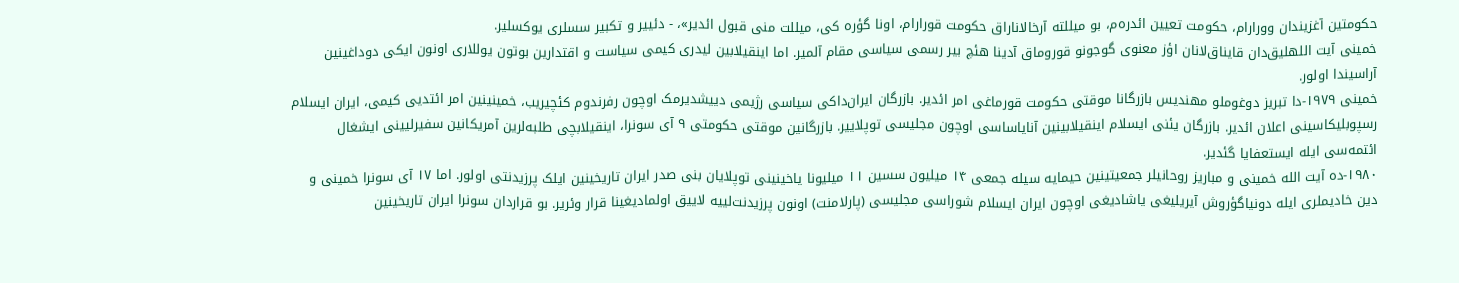حکومتین آغزیندان وورارام، حکومت تعیین ائدره‌م، بو میللته آرخالاناراق حکومت قورارام، اونا گؤره کی، میللت منی قبول ائدیر»، - دئییر و تکبیر سسلری یوکسلیر.
خمینی آیت اللهلیق‌دان قایناق‌لانان اؤز معنوی گوجونو قوروماق آدینا هئچ بیر رسمی سیاسی مقام آلمیر. اما اینقیلابین لیدری کیمی سیاست و اقتدارین بوتون یوللاری اونون ایکی دوداغینین آراسیندا اولور.
خمینی ۱۹۷۹-دا تبریز دوغوملو مهندیس بازرگانا موقتی حکومت قورماغی امر ائدیر. بازرگان ایران‌داکی سیاسی رژیمی دییشدیرمک اوچون رفرندوم کئچیریب، خمینینین امر ائتدیی کیمی، ایران ایسلام رسپوبلیکاسینی اعلان ائدیر. بازرگان یئنی ایسلام اینقیلابینین آنایاساسی اوچون مجلیسی توپلاییر. بازرگانین موقتی حکومتی ۹ آی سونرا، اینقیلابچی طلبه‌لرین آمریکانین سفیرلیینی ایشغال ائتمه‌سی ایله ایستعفایا گئدیر.
۱۹۸۰-ده آیت الله خمینی و مباریز روحانیلر جمعیتینین حیمایه سیله جمعی ۱۴ میلیون سسین ۱۱ میلیونا یاخینینی توپلایان بنی صدر ایران تاریخینین ایلک پرزیدنتی اولور. اما ۱۷ آی سونرا خمینی و دین خادیملری ایله دونیاگؤروش آیریلیغی یاشادیغی اوچون ایران ایسلام شوراسی مجلیسی (پارلامنت) اونون پرزیدنت‌لییه لاییق اولمادیغینا قرار وئریر. بو قراردان سونرا ایران تاریخینین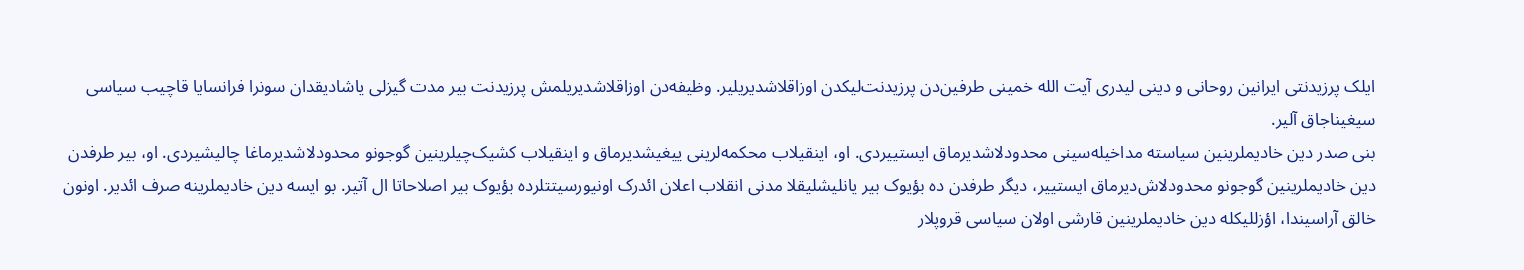ایلک پرزیدنتی ایرانین روحانی و دینی لیدری آیت الله خمینی طرفین‌دن پرزیدنت‌لیکدن اوزاقلاشدیریلیر. وظیفه‌دن اوزاقلاشدیریلمش پرزیدنت بیر مدت گیزلی یاشادیقدان سونرا فرانسایا قاچیب سیاسی سیغیناجاق آلیر.
بنی صدر دین خادیملرینین سیاسته مداخیله‌سینی محدودلاشدیرماق ایستییردی. او، اینقیلاب محکمه‌لرینی ییغیشدیرماق و اینقیلاب کشیک‌چیلرینین گوجونو محدودلاشدیرماغا چالیشیردی. او، بیر طرفدن دین خادیملرینین گوجونو محدودلاش‌دیرماق ایستییر، دیگر طرفدن ده بؤیوک بیر یانلیشلیقلا مدنی انقلاب اعلان ائد‌رک اونیورسیتتلرده بؤیوک بیر اصلاحاتا ال آتیر. بو ایسه دین خادیملرینه صرف ائدیر. اونون خالق آراسیندا، اؤزللیکله دین خادیملرینین قارشی اولان سیاسی قروپلار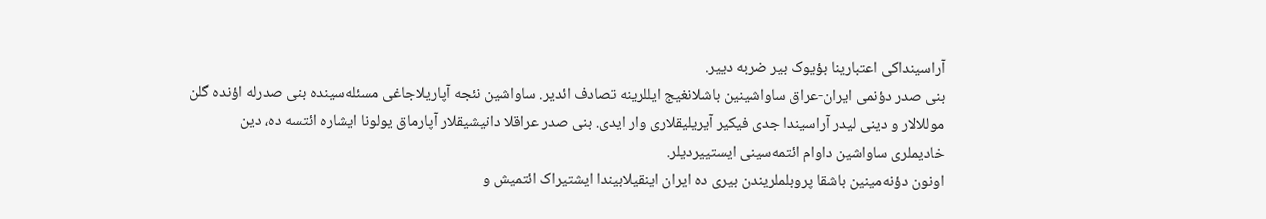آراسینداکی اعتبارینا بؤیوک بیر ضربه دییر.
بنی صدر دؤنمی ایران-عراق ساواشینین باشلانغیج ایللرینه تصادف ائدیر. ساواشین نئجه آپاریلاجاغی مسئله‌سینده بنی صدرله اؤنده گلن موللالار و دینی لیدر آراسیندا جدی فیکیر آیریلیقلاری وار ایدی. بنی صدر عراقلا دانیشیقلار آپارماق یولونا ایشاره ائتسه ده، دین خادیملری ساواشین داوام ائتمه‌سینی ایستییردیلر.
اونون دؤنه‌مینین باشقا پروبلملریندن بیری ده ایران اینقیلابیندا ایشتیراک ائتمیش و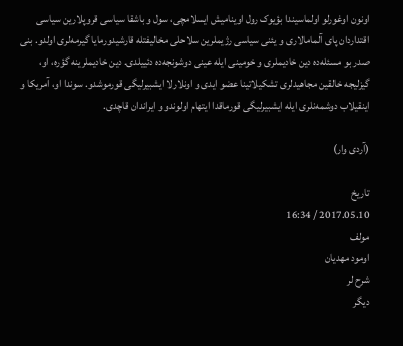اونون اوغورلو اولماسیندا بؤیوک رول اوینامیش ایسلامچی، سول و باشقا سیاسی قروپلارین سیاسی اقتداردان پای آلمامالاری و یئنی سیاسی رژیملرین سلاحلی مخالیفتله قارشیدورمایا گیرمه‌لری اولدو. بنی صدر بو مسئله‌ده دین خادیملری و خومینی ایله عینی دوشونجه‌ده دئییلدی. دین خادیملرینه گؤره، او، گیزلیجه خالقین مجاهیدلری تشکیلاتینا عضو ایدی و اونلارلا ایشبیرلیگی قورموشدو. سوندا او، آمریکا و اینقیلاب دوشمه‌نلری ایله ایشبیرلیگی قورماقدا ایتهام اولوندو و ایراندان قاچدی.

(آردی وار)

تاریخ
2017.05.10 / 16:34
مولف
اومود مهدیان
شرح لر
دیگر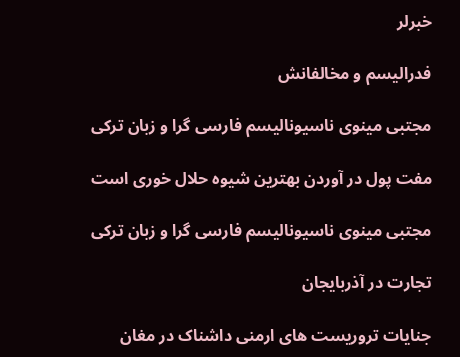خبرلر

فدرالیسم و مخالفانش

مجتبی مینوی ناسیونالیسم فارسی گرا و زبان ترکی

مفت پول در آوردن بهترین شیوه حلال خوری است

مجتبی مینوی ناسیونالیسم فارسی گرا و زبان ترکی

تجارت در آذربایجان

جنایات تروریست های ارمنی داشناک در مغان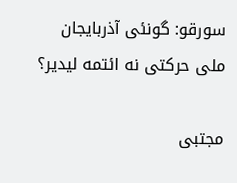سورقو: گونئی آذربایجان ملی حرکتی نه ائتمه لیدیر؟

مجتبی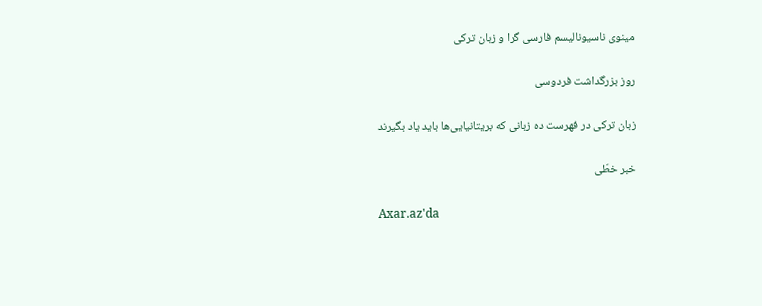مینوی ناسیونالیسم فارسی گرا و زبان ترکی

روز بزرگداشت فردوسی

زبان ترکی در فهرست ده زبانی که بریتانیایی‌ها باید یاد بگیرند

خبر خطّی

Axar.az'da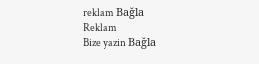reklam Bağla
Reklam
Bize yazin Bağla